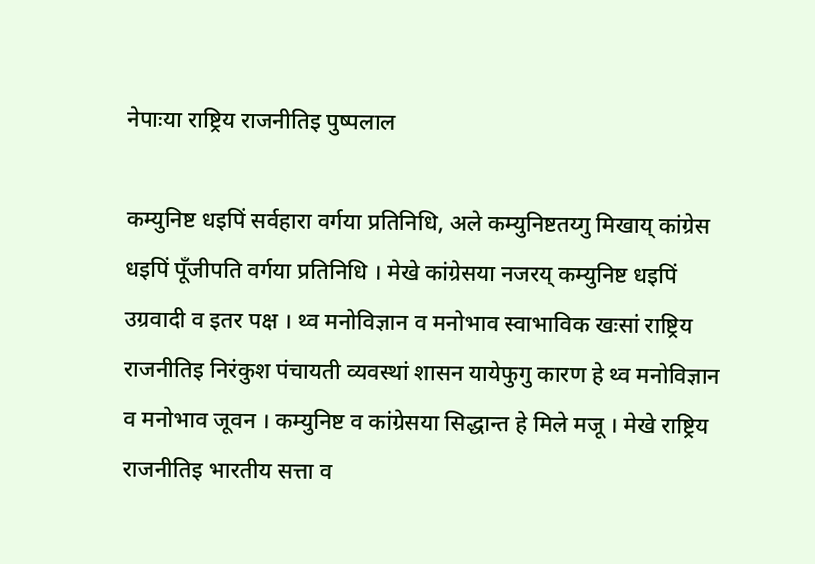नेपाःया राष्ट्रिय राजनीतिइ पुष्पलाल

कम्युनिष्ट धइपिं सर्वहारा वर्गया प्रतिनिधि, अले कम्युनिष्टतय्गु मिखाय् कांग्रेस धइपिं पूँजीपति वर्गया प्रतिनिधि । मेखे कांग्रेसया नजरय् कम्युनिष्ट धइपिं उग्रवादी व इतर पक्ष । थ्व मनोविज्ञान व मनोभाव स्वाभाविक खःसां राष्ट्रिय राजनीतिइ निरंकुश पंचायती व्यवस्थां शासन यायेफुगु कारण हे थ्व मनोविज्ञान व मनोभाव जूवन । कम्युनिष्ट व कांग्रेसया सिद्धान्त हे मिले मजू । मेखे राष्ट्रिय राजनीतिइ भारतीय सत्ता व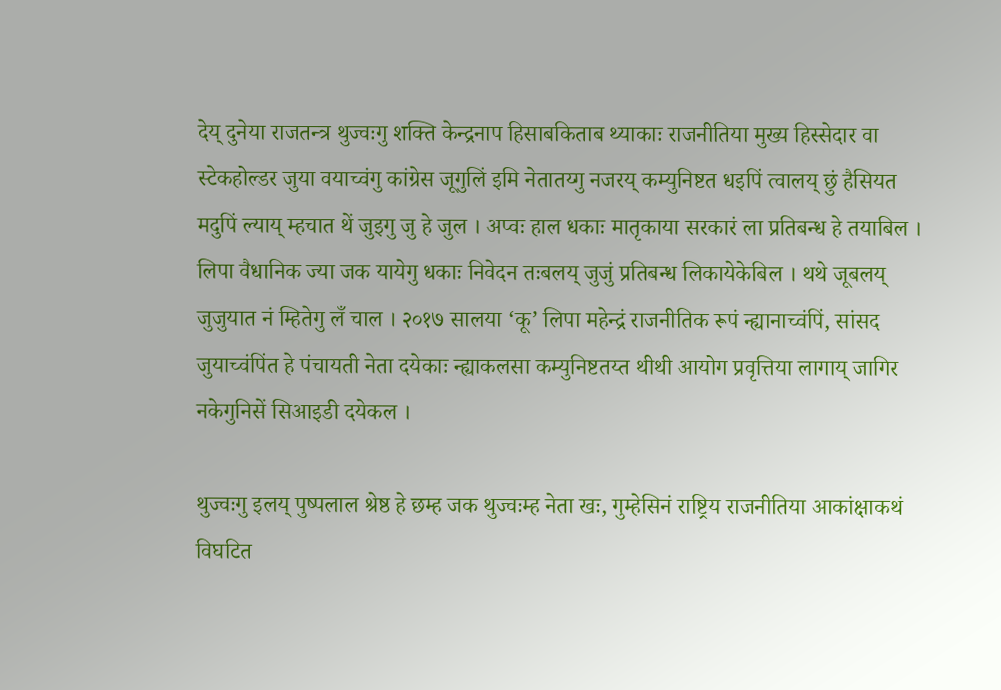देय् दुनेया राजतन्त्र थुज्वःगु शक्ति केन्द्रनाप हिसाबकिताब थ्याकाः राजनीतिया मुख्य हिस्सेदार वा स्टेकहोल्डर जुया वयाच्वंगु कांग्रेस जूगुलिं इमि नेतातय्गु नजरय् कम्युनिष्टत धइपिं त्वालय् छुं हैसियत मदुपिं ल्याय् म्हचात थें जुइगु जु हे जुल । अप्वः हाल धकाः मातृकाया सरकारं ला प्रतिबन्ध हे तयाबिल । लिपा वैधानिक ज्या जक यायेगु धकाः निवेदन तःबलय् जुजुं प्रतिबन्ध लिकायेकेबिल । थथे जूबलय् जुजुयात नं म्हितेगु लँ चाल । २०१७ सालया ‘कू’ लिपा महेन्द्रं राजनीतिक रूपं न्ह्यानाच्वंपिं, सांसद जुयाच्वंपिंत हे पंचायती नेता दयेकाः न्ह्याकलसा कम्युनिष्टतय्त थीथी आयोग प्रवृत्तिया लागाय् जागिर नकेगुनिसें सिआइडी दयेकल ।

थुज्वःगु इलय् पुष्पलाल श्रेष्ठ हे छम्ह जक थुज्वःम्ह नेता खः, गुम्हेसिनं राष्ट्रिय राजनीतिया आकांक्षाकथं विघटित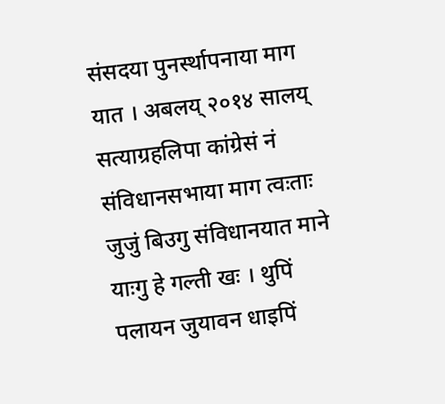संसदया पुनर्स्थापनाया माग यात । अबलय् २०१४ सालय् सत्याग्रहलिपा कांग्रेसं नं संविधानसभाया माग त्वःताः जुजुं बिउगु संविधानयात माने याःगु हे गल्ती खः । थुपिं पलायन जुयावन धाइपिं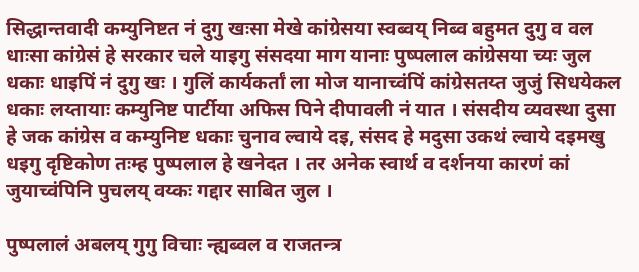सिद्धान्तवादी कम्युनिष्टत नं दुगु खःसा मेखे कांग्रेसया स्वब्वय् निब्व बहुमत दुगु व वल धाःसा कांग्रेसं हे सरकार चले याइगु संसदया माग यानाः पुष्पलाल कांग्रेसया च्यः जुल धकाः धाइपिं नं दुगु खः । गुलिं कार्यकर्तां ला मोज यानाच्वंपिं कांग्रेसतय्त जुजुं सिधयेकल धकाः लय्तायाः कम्युनिष्ट पार्टीया अफिस पिने दीपावली नं यात । संसदीय व्यवस्था दुसा हे जक कांग्रेस व कम्युनिष्ट धकाः चुनाव ल्वाये दइ, संसद हे मदुसा उकथं ल्वाये दइमखु धइगु दृष्टिकोण तःम्ह पुष्पलाल हे खनेदत । तर अनेक स्वार्थ व दर्शनया कारणं कां जुयाच्वंपिनि पुचलय् वय्कः गद्दार साबित जुल ।

पुष्पलालं अबलय् गुगु विचाः न्ह्यब्वल व राजतन्त्र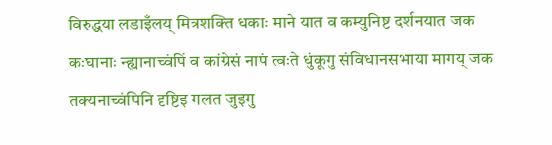विरुद्धया लडाइँलय् मित्रशक्ति धकाः माने यात व कम्युनिष्ट दर्शनयात जक कःघानाः न्ह्यानाच्वंपिं व कांग्रेसं नापं त्वःते धुंकूगु संविधानसभाया मागय् जक तक्यनाच्वंपिनि दृष्टिइ गलत जुइगु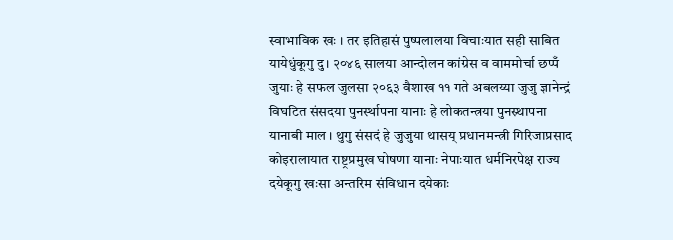स्वाभाविक खः । तर इतिहासं पुष्पलालया विचाःयात सही साबित यायेधुंकूगु दु। २०४६ सालया आन्दोलन कांग्रेस व वाममोर्चा छप्पँ जुयाः हे सफल जुलसा २०६३ वैशाख ११ गते अबलय्या जुजु ज्ञानेन्द्रं विघटित संसदया पुनर्स्थापना यानाः हे लोकतन्त्रया पुनस्र्थापना यानाबी माल । थुगु संसदं हे जुजुया थासय् प्रधानमन्त्री गिरिजाप्रसाद कोइरालायात राष्ट्रप्रमुख घोषणा यानाः नेपाःयात धर्मनिरपेक्ष राज्य दयेकूगु खःसा अन्तरिम संविधान दयेकाः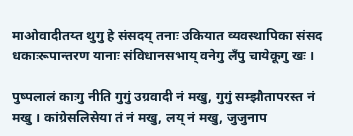माओवादीतय्त थुगु हे संसदय् तनाः उकियात व्यवस्थापिका संसद धकाःरूपान्तरण यानाः संविधानसभाय् वनेगु लँपु चायेकूगु खः ।

पुष्पलालं काःगु नीति गुगुं उग्रवादी नं मखु, गुगुं सम्झौतापरस्त नं मखु । कांग्रेसलिसेया तं नं मखु, लय् नं मखु, जुजुनाप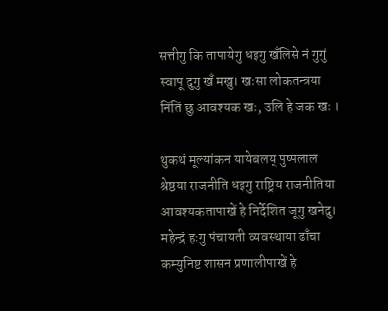सत्तीगु कि तापायेगु धइगु खँलिसे नं गुगुं स्वापू दुगु खँ मखु। खःसा लोकतन्त्रया निंतिं छु आवश्यक खः, उलि हे जक खः ।

थुकथं मूल्यांकन यायेबलय् पुष्पलाल श्रेष्ठया राजनीति धइगु राष्ट्रिय राजनीतिया आवश्यकतापाखें हे निर्देशित जूगु खनेदु। महेन्द्रं हःगु पंचायती व्यवस्थाया ढाँचा कम्युनिष्ट शासन प्रणालीपाखें हे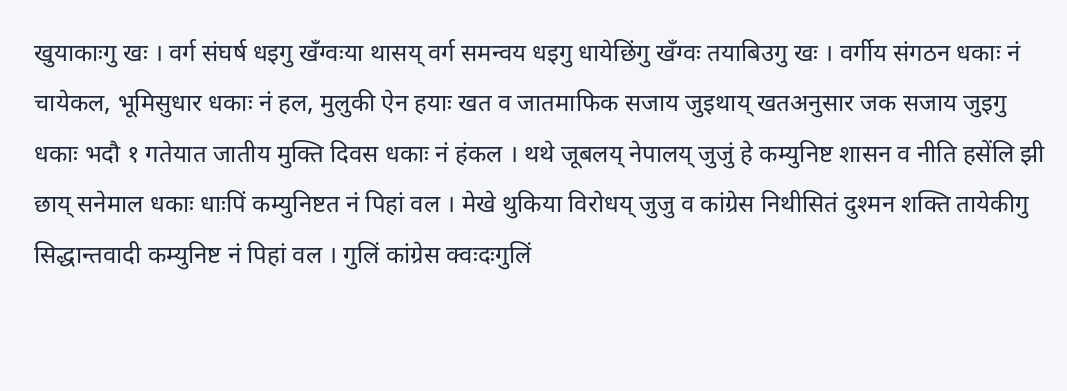खुयाकाःगु खः । वर्ग संघर्ष धइगु खँग्वःया थासय् वर्ग समन्वय धइगु धायेछिंगु खँग्वः तयाबिउगु खः । वर्गीय संगठन धकाः नं चायेकल, भूमिसुधार धकाः नं हल, मुलुकी ऐन हयाः खत व जातमाफिक सजाय जुइथाय् खतअनुसार जक सजाय जुइगु धकाः भदौ १ गतेयात जातीय मुक्ति दिवस धकाः नं हंकल । थथे जूबलय् नेपालय् जुजुं हे कम्युनिष्ट शासन व नीति हसेंलि झी छाय् सनेमाल धकाः धाःपिं कम्युनिष्टत नं पिहां वल । मेखे थुकिया विरोधय् जुजु व कांग्रेस निथीसितं दुश्मन शक्ति तायेकीगु सिद्धान्तवादी कम्युनिष्ट नं पिहां वल । गुलिं कांग्रेस क्वःदःगुलिं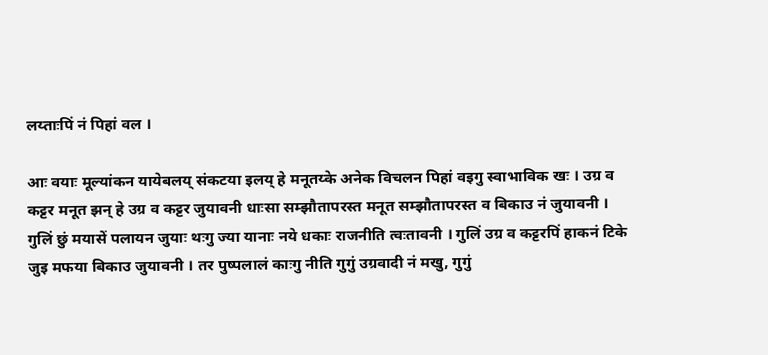लय्ताःपिं नं पिहां वल ।

आः वयाः मूल्यांकन यायेबलय् संकटया इलय् हे मनूतय्के अनेक विचलन पिहां वइगु स्वाभाविक खः । उग्र व कट्टर मनूत झन् हे उग्र व कट्टर जुयावनी धाःसा सम्झौतापरस्त मनूत सम्झौतापरस्त व बिकाउ नं जुयावनी । गुलिं छुं मयासें पलायन जुयाः थःगु ज्या यानाः नये धकाः राजनीति त्वःतावनी । गुलिं उग्र व कट्टरपिं हाकनं टिके जुइ मफया बिकाउ जुयावनी । तर पुष्पलालं काःगु नीति गुगुं उग्रवादी नं मखु, गुगुं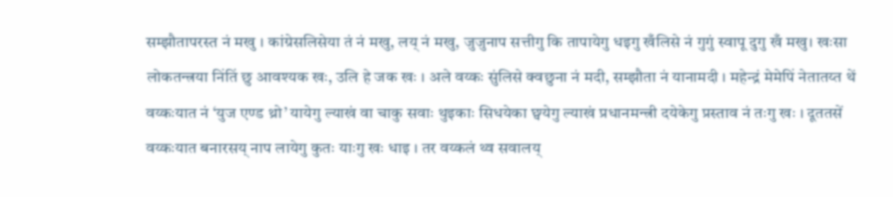सम्झौतापरस्त नं मखु । कांग्रेसलिसेया तं नं मखु, लय् नं मखु, जुजुनाप सत्तीगु कि तापायेगु धइगु खँलिसे नं गुगुं स्वापू दुगु खँ मखु। खःसा लोकतन्त्रया निंतिं छु आवश्यक खः, उलि हे जक खः । अले वय्कः सुंलिसे क्वछुना नं मदी, सम्झौता नं यानामदी । महेन्द्रं मेमेपिं नेतातय्त थें वय्कःयात नं ‘युज एण्ड थ्रो’ यायेगु ल्याखं वा चाकु सवाः थुइकाः सिधयेका छ्वयेगु ल्याखं प्रधानमन्त्री दयेकेगु प्रस्ताव नं तःगु खः । दूततसें वय्कःयात बनारसय् नाप लायेगु कुतः याःगु खः धाइ । तर वय्कलं थ्व सवालय्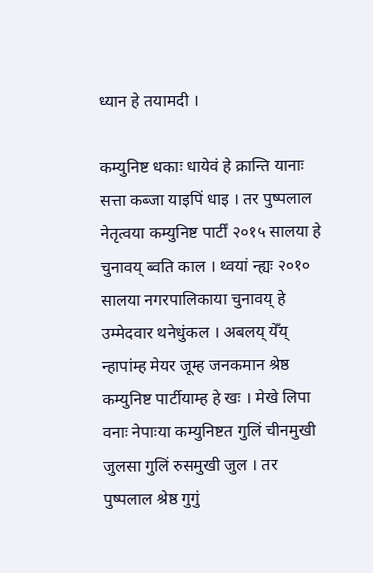ध्यान हे तयामदी ।

कम्युनिष्ट धकाः धायेवं हे क्रान्ति यानाः सत्ता कब्जा याइपिं धाइ । तर पुष्पलाल नेतृत्वया कम्युनिष्ट पार्टीं २०१५ सालया हे चुनावय् ब्वति काल । थ्वयां न्ह्यः २०१० सालया नगरपालिकाया चुनावय् हे उम्मेदवार थनेधुंकल । अबलय् येँय् न्हापांम्ह मेयर जूम्ह जनकमान श्रेष्ठ कम्युनिष्ट पार्टीयाम्ह हे खः । मेखे लिपा वनाः नेपाःया कम्युनिष्टत गुलिं चीनमुखी जुलसा गुलिं रुसमुखी जुल । तर पुष्पलाल श्रेष्ठ गुगुं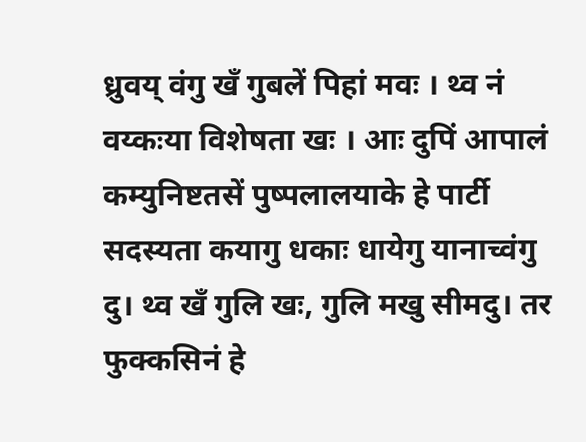ध्रुवय् वंगु खँ गुबलें पिहां मवः । थ्व नं वय्कःया विशेषता खः । आः दुपिं आपालं कम्युनिष्टतसें पुष्पलालयाके हे पार्टी सदस्यता कयागु धकाः धायेगु यानाच्वंगु दु। थ्व खँ गुलि खः, गुलि मखु सीमदु। तर फुक्कसिनं हे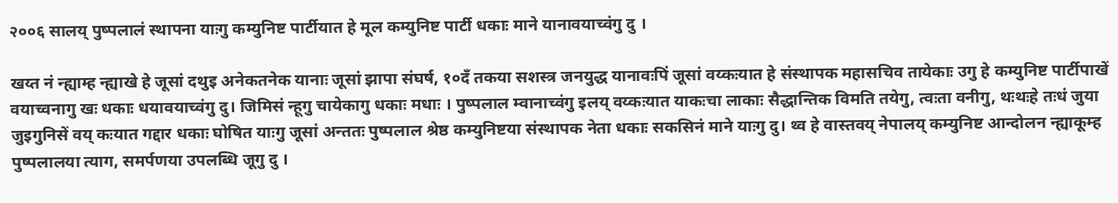२००६ सालय् पुष्पलालं स्थापना याःगु कम्युनिष्ट पार्टीयात हे मूल कम्युनिष्ट पार्टी धकाः माने यानावयाच्वंगु दु ।

खय्त नं न्ह्याम्ह न्ह्याखे हे जूसां दथुइ अनेकतनेक यानाः जूसां झापा संघर्ष, १०दँ तकया सशस्त्र जनयुद्ध यानावःपिं जूसां वय्कःयात हे संस्थापक महासचिव तायेकाः उगु हे कम्युनिष्ट पार्टीपाखें वयाच्वनागु खः धकाः धयावयाच्वंगु दु। जिमिसं न्हूगु चायेकागु धकाः मधाः । पुष्पलाल म्वानाच्वंगु इलय् वय्कःयात याकःचा लाकाः सैद्धान्तिक विमति तयेगु, त्वःता वनीगु, थःथःहे तःधं जुया जुइगुनिसें वय् कःयात गद्दार धकाः घोषित याःगु जूसां अन्ततः पुष्पलाल श्रेष्ठ कम्युनिष्टया संस्थापक नेता धकाः सकसिनं माने याःगु दु। थ्व हे वास्तवय् नेपालय् कम्युनिष्ट आन्दोलन न्ह्याकूम्ह पुष्पलालया त्याग, समर्पणया उपलब्धि जूगु दु ।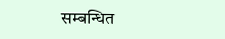सम्बन्धित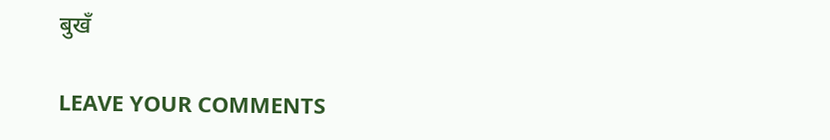बुखँ

LEAVE YOUR COMMENTS